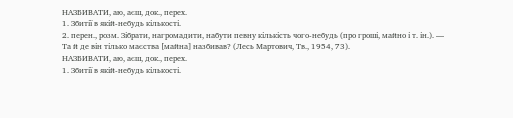НАЗБИВАТИ, аю, аєш, док., перех.
1. Збитії в якій-небудь кількості.
2. перен., розм. Зібрати, нагромадити, набути певну кількість чого-небудь (про гроші, майно і т. ін.). — Та й де він тілько маєства [майна] назбивав? (Лесь Мартович, Тв., 1954, 73).
НАЗБИВАТИ, аю, аєш, док., перех.
1. Збитії в якій-небудь кількості.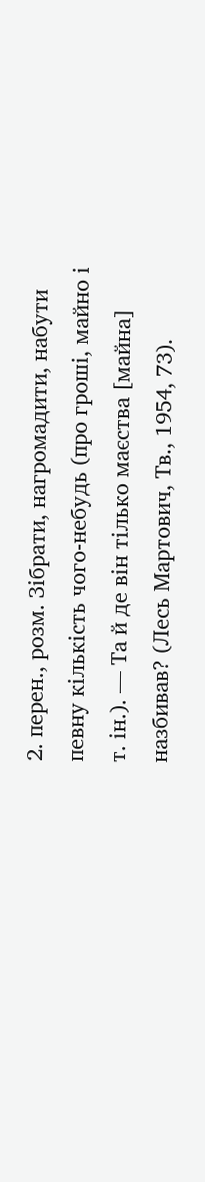2. перен., розм. Зібрати, нагромадити, набути певну кількість чого-небудь (про гроші, майно і т. ін.). — Та й де він тілько маєства [майна] назбивав? (Лесь Мартович, Тв., 1954, 73).